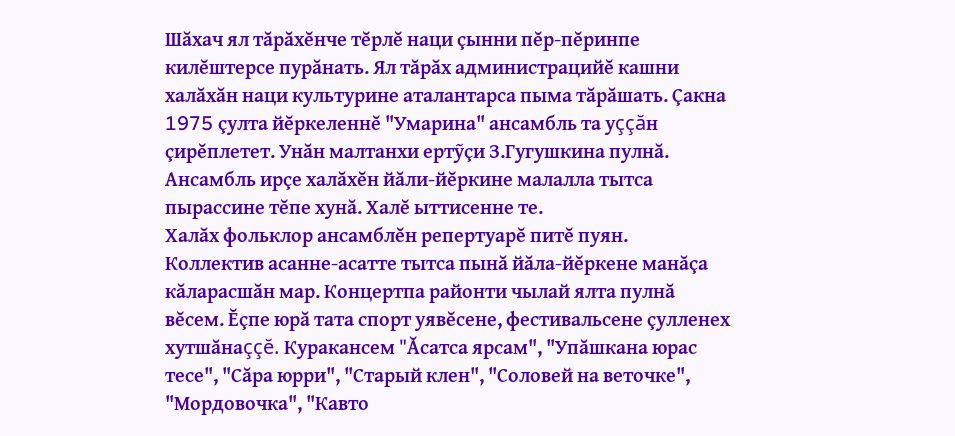Шăхач ял тăрăхĕнче тĕрлĕ наци çынни пĕр-пĕринпе килĕштерсе пурăнать. Ял тăрăх администрацийĕ кашни халăхăн наци культурине аталантарса пыма тăрăшать. Çакна 1975 çулта йĕркеленнĕ "Умарина" ансамбль та уççăн çирĕплетет. Унăн малтанхи ертỹçи З.Гугушкина пулнă. Ансамбль ирçе халăхĕн йăли-йĕркине малалла тытса пырассине тĕпе хунă. Халĕ ыттисенне те.
Халăх фольклор ансамблĕн репертуарĕ питĕ пуян. Коллектив асанне-асатте тытса пынă йăла-йĕркене манăçа кăларасшăн мар. Концертпа районти чылай ялта пулнă вĕсем. Ĕçпе юрă тата спорт уявĕсене, фестивальсене çулленех хутшăнаççĕ. Куракансем "Ăсатса ярсам", "Упăшкана юрас тесе", "Сăра юрри", "Старый клен", "Соловей на веточке", "Мордовочка", "Кавто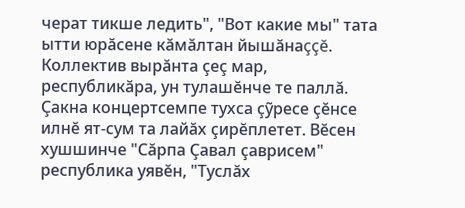черат тикше ледить", "Вот какие мы" тата ытти юрăсене кăмăлтан йышăнаççĕ.
Коллектив вырăнта çеç мар, республикăра, ун тулашĕнче те паллă. Çакна концертсемпе тухса çỹресе çĕнсе илнĕ ят-сум та лайăх çирĕплетет. Вĕсен хушшинче "Сăрпа Çавал çаврисем" республика уявĕн, "Туслăх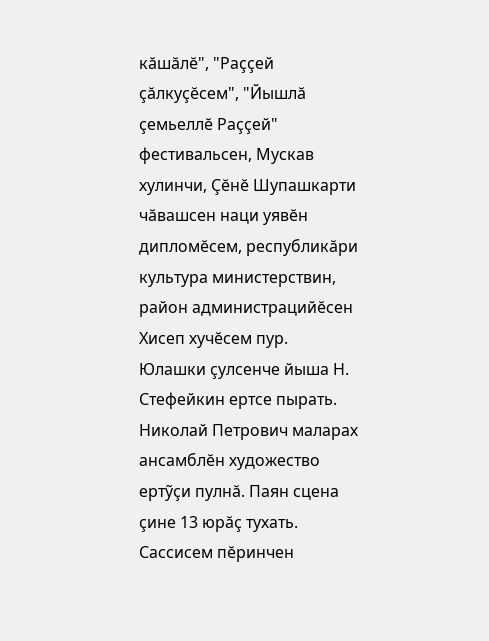кăшăлĕ", "Раççей çăлкуçĕсем", "Йышлă çемьеллĕ Раççей" фестивальсен, Мускав хулинчи, Çĕнĕ Шупашкарти чăвашсен наци уявĕн дипломĕсем, республикăри культура министерствин, район администрацийĕсен Хисеп хучĕсем пур.
Юлашки çулсенче йыша Н. Стефейкин ертсе пырать. Николай Петрович маларах ансамблĕн художество ертỹçи пулнă. Паян сцена çине 13 юрăç тухать. Сассисем пĕринчен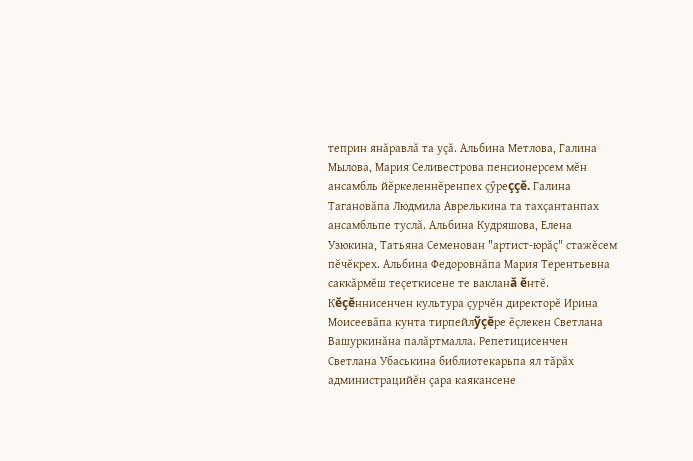теприн янăравлă та уçă. Альбина Метлова, Галина Мылова, Мария Селивестрова пенсионерсем мĕн ансамбль йĕркеленнĕренпех çỹреççĕ. Галина Тагановăпа Людмила Аврелькина та тахçантанпах ансамбльпе туслă. Альбина Кудряшова, Елена Узюкина, Татьяна Семенован "артист-юрăç" стажĕсем пĕчĕкрех. Альбина Федоровнăпа Мария Терентьевна саккăрмĕш теçеткисене те вакланă ĕнтĕ. Кĕçĕннисенчен культура çурчĕн директорĕ Ирина Моисеевăпа кунта тирпейлỹçĕре ĕçлекен Светлана Вашуркинăна палăртмалла. Репетицисенчен Светлана Убаськина библиотекарьпа ял тăрăх администрацийĕн çара каякансене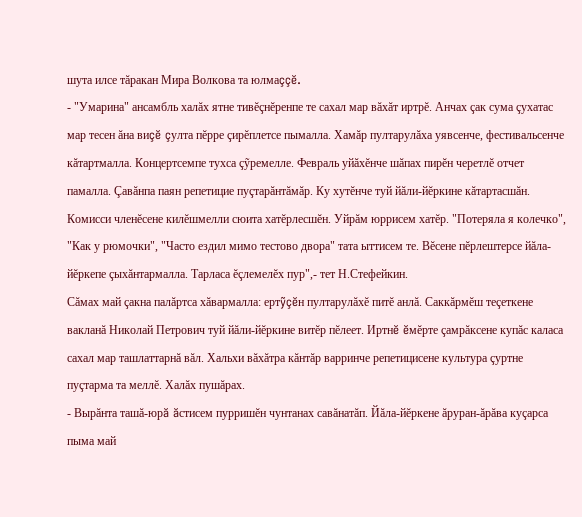шута илсе тăракан Мира Волкова та юлмаççĕ.
- "Умарина" ансамбль халăх ятне тивĕçнĕренпе те сахал мар вăхăт иртрĕ. Анчах çак сума çухатас мар тесен ăна виçĕ çулта пĕрре çирĕплетсе пымалла. Хамăр пултарулăха уявсенче, фестивальсенче кăтартмалла. Концертсемпе тухса çỹремелле. Февраль уйăхĕнче шăпах пирĕн черетлĕ отчет памалла. Çавăнпа паян репетицие пуçтарăнтăмăр. Ку хутĕнче туй йăли-йĕркине кăтартасшăн. Комисси членĕсене килĕшмелли сюита хатĕрлесшĕн. Уйрăм юррисем хатĕр. "Потеряла я колечко", "Как у рюмочки", "Часто ездил мимо тестово двора" тата ыттисем те. Вĕсене пĕрлештерсе йăла-йĕркепе çыхăнтармалла. Тарласа ĕçлемелĕх пур",- тет Н.Стефейкин.
Сăмах май çакна палăртса хăвармалла: ертỹçĕн пултарулăхĕ питĕ анлă. Саккăрмĕш теçеткене вакланă Николай Петрович туй йăли-йĕркине витĕр пĕлеет. Иртнĕ ĕмĕрте çамрăксене купăс каласа сахал мар ташлаттарнă вăл. Хальхи вăхăтра кăнтăр варринче репетицисене культура çуртне пуçтарма та меллĕ. Халăх пушăрах.
- Вырăнта ташă-юрă ăстисем пурришĕн чунтанах савăнатăп. Йăла-йĕркене ăруран-ăрăва куçарса пыма май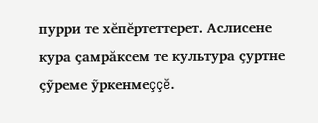пурри те хĕпĕртеттерет. Аслисене кура çамрăксем те культура çуртне çỹреме ỹркенмеççĕ.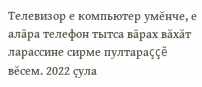Телевизор е компьютер умĕнче, е алăра телефон тытса вăрах вăхăт ларассине сирме пултараççĕ вĕсем. 2022 çула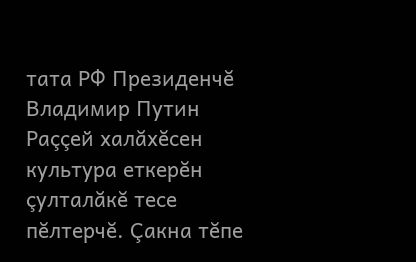тата РФ Президенчĕ Владимир Путин Раççей халăхĕсен культура еткерĕн çулталăкĕ тесе пĕлтерчĕ. Çакна тĕпе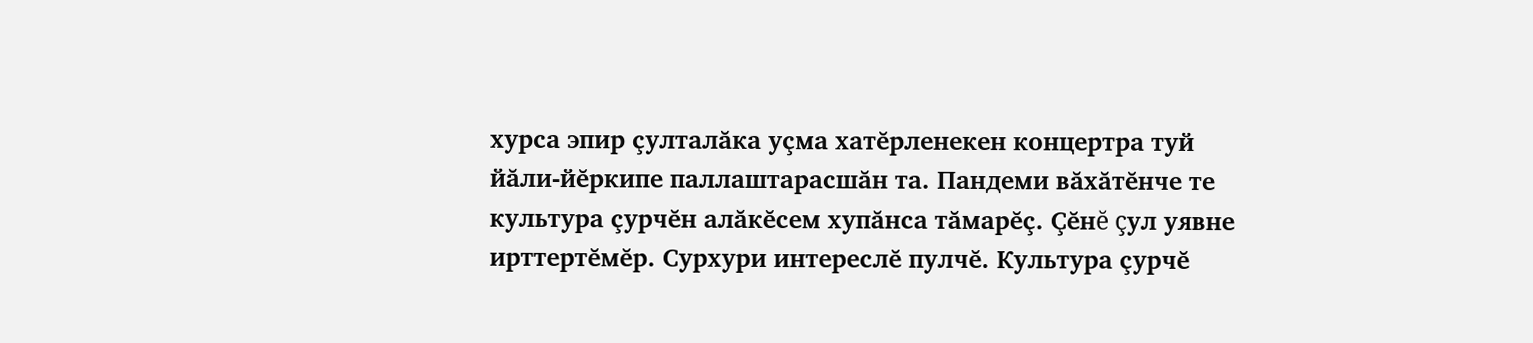хурса эпир çулталăка уçма хатĕрленекен концертра туй йăли-йĕркипе паллаштарасшăн та. Пандеми вăхăтĕнче те культура çурчĕн алăкĕсем хупăнса тăмарĕç. Çĕнĕ çул уявне ирттертĕмĕр. Сурхури интереслĕ пулчĕ. Культура çурчĕ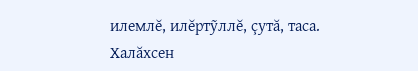илемлĕ, илĕртỹллĕ, çутă, таса. Халăхсен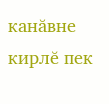канăвне кирлĕ пек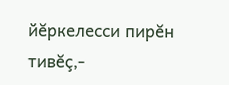йĕркелесси пирĕн тивĕç,-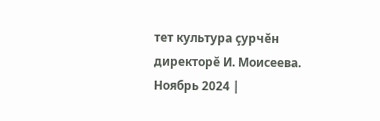тет культура çурчĕн директорĕ И. Моисеева.
Ноябрь 2024 |